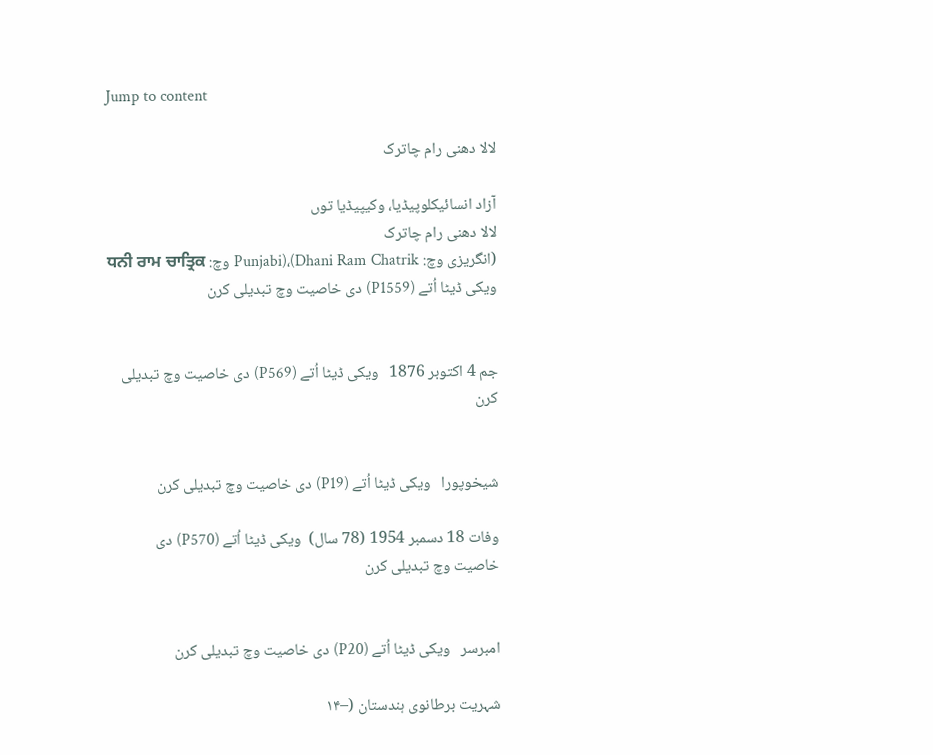Jump to content

لالا دھنی رام چاترک

آزاد انسائیکلوپیڈیا، وکیپیڈیا توں
لالا دھنی رام چاترک
(انگریزی وچ: Dhani Ram Chatrik)،(Punjabi وچ: ਧਨੀ ਰਾਮ ਚਾਤ੍ਰਿਕ ویکی ڈیٹا اُتے (P1559) دی خاصیت وچ تبدیلی کرن


جم 4 اکتوبر 1876   ویکی ڈیٹا اُتے (P569) دی خاصیت وچ تبدیلی کرن


شیخوپورا   ویکی ڈیٹا اُتے (P19) دی خاصیت وچ تبدیلی کرن

وفات 18 دسمبر 1954 (78 سال)  ویکی ڈیٹا اُتے (P570) دی خاصیت وچ تبدیلی کرن


امبرسر   ویکی ڈیٹا اُتے (P20) دی خاصیت وچ تبدیلی کرن

شہریت برطانوی ہندستان (–۱۴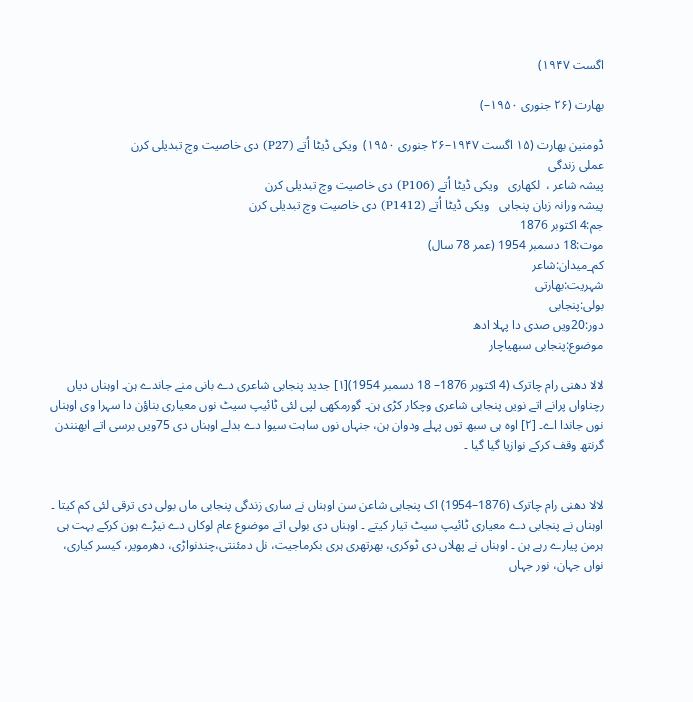اگست ۱۹۴۷)

بھارت (۲۶ جنوری ۱۹۵۰–)

ڈومنین بھارت (۱۵ اگست ۱۹۴۷–۲۶ جنوری ۱۹۵۰)  ویکی ڈیٹا اُتے (P27) دی خاصیت وچ تبدیلی کرن
عملی زندگی
پیشہ شاعر ،  لکھاری   ویکی ڈیٹا اُتے (P106) دی خاصیت وچ تبدیلی کرن
پیشہ ورانہ زبان پنجابی   ویکی ڈیٹا اُتے (P1412) دی خاصیت وچ تبدیلی کرن
جم:4 اکتوبر 1876
موت:18 دسمبر 1954 (عمر 78 سال)
کم_میدان:شاعر
شہریت:بھارتی
بولی:پنجابی
دور:20ویں صدی دا پہلا ادھ
موضوع:پنجابی سبھیاچار

لالا دھنی رام چاترک (4 اکتوبر 1876– 18 دسمبر 1954)[۱] جدید پنجابی شاعری دے بانی منے جاندے ہن۔ اوہناں دیاں رچناواں پرانے اتے نویں پنجابی شاعری وچکار کڑی ہن۔ گورمکھی لپی لئی ٹائیپ سیٹ نوں معیاری بناؤن دا سہرا وی اوہناں نوں جاندا اے۔ [۲] اوہ ہی سبھ توں پہلے ودوان‌ ہن، جنہاں نوں ساہت سیوا دے بدلے اوہناں دی 75ویں برسی اتے ابھنندن گرنتھ وقف کرکے نوازیا گیا گیا ۔


لالا دھنی رام چاترک (1876–1954) اک پنجابی شاعن سن اوہناں نے ساری زندگی پنجابی ماں بولی دی ترقی لئی کم کیتا ۔ اوہناں نے پنجابی دے معیاری ٹائیپ سیٹ تیار کیتے ۔ اوہناں دی بولی اتے موضوع عام لوکاں دے نیڑے ہون کرکے بہت ہی ہرمن پیارے رہے ہن ۔ اوہناں نے پھلاں دی ٹوکری، بھرتھری ہری بکرماجیت، نل دمئنتی،چندنواڑی، دھرمویر، کیسر کیاری، نواں جہان، نور جہاں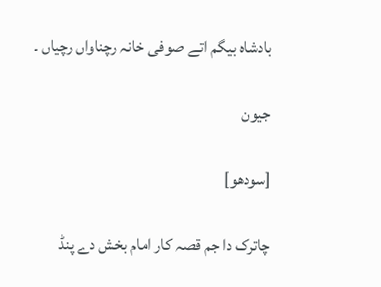بادشاہ بیگم اتے صوفی خانہ رچناواں رچیاں ۔

جیون

[سودھو]

چاترک دا جم قصہ کار امام بخش دے پنڈ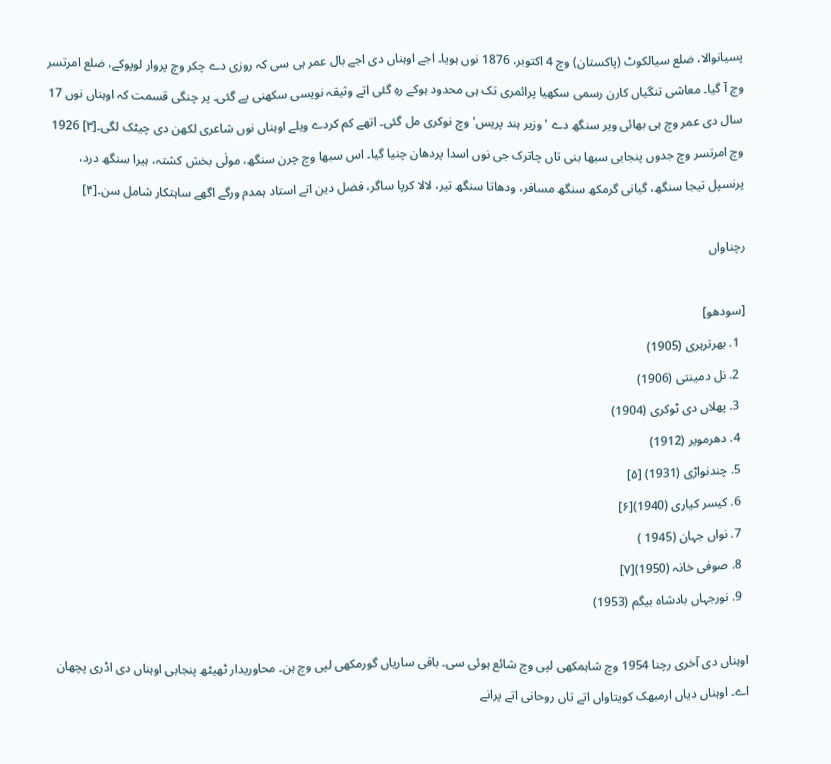پسیانوالا، ضلع سیالکوٹ (پاکستان) وچ 4 اکتوبر، 1876 نوں ہویا۔ اجے اوہناں دی اجے بال عمر ہی سی کہ روزی دے چکر وچ پروار لوپوکے، ضلع امرتسر وچ آ گیا۔ معاشی تنگیاں کارن رسمی سکھیا پرائمری تک ہی محدود ہوکے رہِ گئی اتے وثیقہ نویسی سکھنی پے گئی۔ پر چنگی قسمت کہ اوہناں نوں 17 سال دی عمر وچ ہی بھائی ویر سنگھ دے 'وزیر ہند پریس' وچ نوکری مل گئی۔ اتھے کم کردے ویلے اوہناں نوں شاعری لکھن دی چیٹک لگی۔[۳] 1926 وچ امرتسر وچ جدوں پنجابی سبھا بنی تاں چاترک جی نوں اسدا پردھان چنیا گیا۔ اس سبھا وچ چرن سنگھ، مولٰی بخش کشتہ، ہیرا سنگھ درد، پرنسپل تیجا سنگھ، گیانی گرمکھ سنگھ مسافر، ودھاتا سنگھ تیر، لالا کرپا ساگر، فضل دین اتے استاد ہمدم ورگے اگھے ساہتکار شامل سن۔[۴]

رچناواں

[سودھو]
  1. بھرترہری (1905)
  2. نل دمینتی (1906)
  3. پھلاں دی ٹوکری (1904)
  4. دھرمویر (1912)
  5. چندنواڑی (1931) [۵]
  6. کیسر کیاری (1940)[۶]
  7. نواں جہان (1945 )
  8. صوفی خانہ (1950)[۷]
  9. نورجہاں بادشاہ بیگم (1953)

اوہناں دی آخری رچنا 1954 وچ شاہمکھی لپی وچ شائع ہوئی سی۔ باقی ساریاں گورمکھی لپی وچ ہن۔ محاوریدار ٹھیٹھ پنجابی اوہناں دی اڈری پچھان اے۔ اوہناں دیاں ارمبھک کویتاواں اتے تاں روحانی اتے پرانے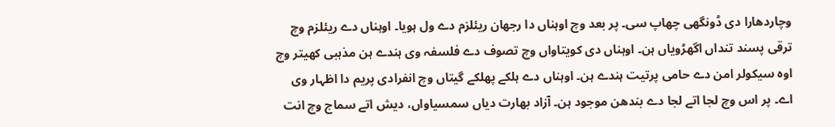وچاردھارا دی ڈونگھی چھاپ سی۔ پر بعد وچ اوہناں دا رجھان ریئلزم دے ول ہویا۔ اوہناں دے ریئلزم وچ ترقی پسند تنداں اگھڑویاں ہن۔ اوہناں دی کویتاواں وچ تصوف دے فلسفہ وی ہندے ہن مذہبی کھیتر وچ اوہ سیکولر امن دے حامی پرتیت ہندے ہن۔ اوہناں دے ہلکے پھلکے گیتاں وچ انفرادی پریم دا اظہار وی اے۔ پر اس وچ لجا اتے لجا دے بندھن موجود ہن۔ آزاد بھارت دیاں سمسیاواں، دیش اتے سماج وچ انت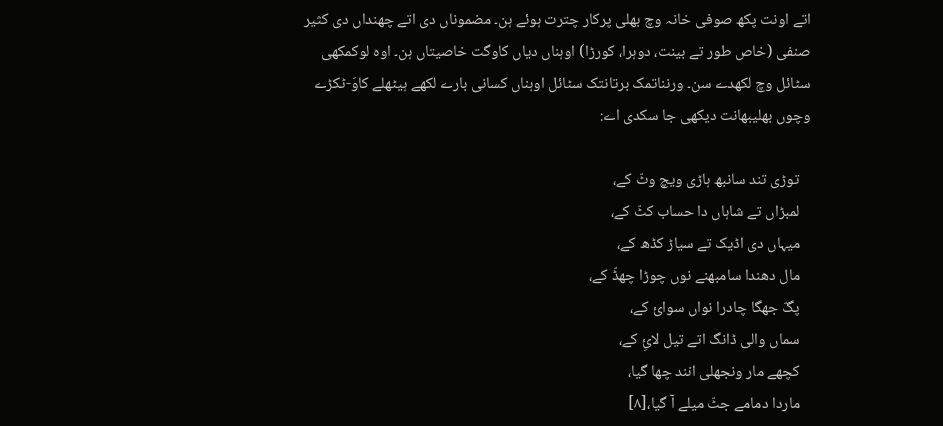اتے اونت پکھ صوفی خانہ وچ بھلی پرکار چترت ہوئے ہن۔ مضموناں دی اتے چھنداں دی کثیر صنفی (خاص طور تے بینت، دوہرا، کورڑا) اوہناں دیاں کاوگت خاصیتاں ہن۔ اوہ لوکمکھی سٹائل وچ لکھدے سن۔ ورنناتمک برتانتک سٹائل اوہناں کسانی بارے لکھے ہیٹھلے کاوَ-ٹکڑے وچوں بھلیبھانت دیکھی جا سکدی اے:

   توڑی تند سانبھ ہاڑی ویچ وٹّ کے،
   لمبڑاں تے شاہاں دا حساب کٹّ کے،
   میہاں دی اڈیک تے سیاڑ کڈھ کے،
   مال دھندا سامبھنے نوں چوڑا چھڈّ کے،
   پگّ جھگا چادرا نواں سوائ کے،
   سماں والی ڈانگ اتے تیل لائِ کے،
   کچھے مار ونجھلی انند چھا گیا،
   ماردا دمامے جٹّ میلے آ گیا،[۸]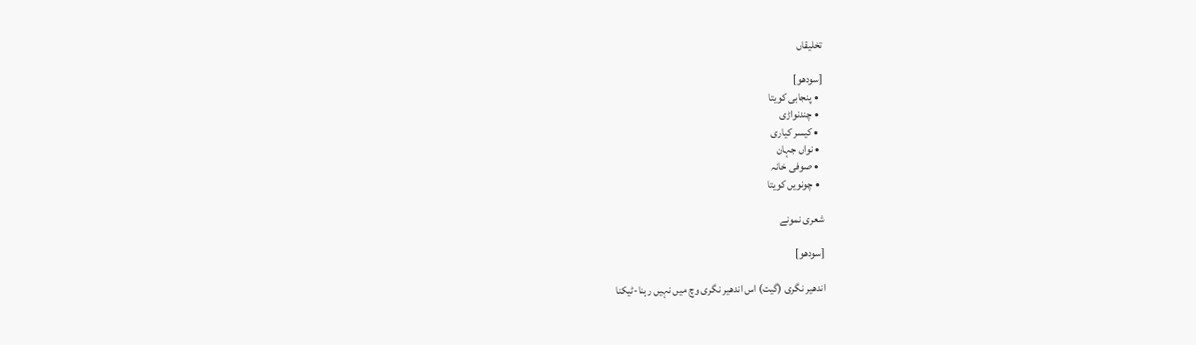تخلیقاں

[سودھو]
  • پنجابی کویتا
  • چندنواڑی
  • کیسر کیاری
  • نواں جہان
  • صوفی خانہ
  • چونویں کویتا

شعری نمونے

[سودھو]

اندھیر نگری (گیت) اس اندھیر نگری وچ میں نہیں رہنا-ٹیکنا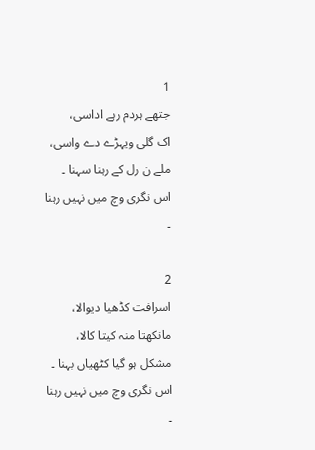1
جتھے ہردم رہے اداسی،
اک گلی ویہڑے دے واسی،
ملے ن رل کے رہنا سہنا ۔
اس نگری وچ میں نہیں رہنا ۔

2
اسرافت کڈھیا دیوالا،
مانکھتا منہ کیتا کالا،
مشکل ہو گیا کٹھیاں بہنا ۔
اس نگری وچ میں نہیں رہنا ۔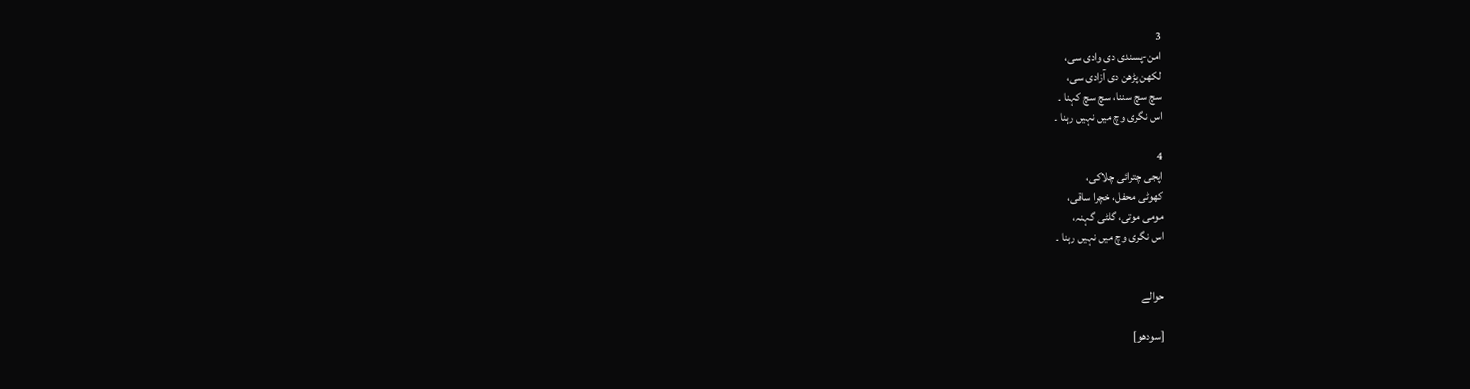3
امن-پسندی دی وادی سی،
لکھن پڑھن دی آزادی سی،
سچ سچ سننا، سچ سچ کہنا ۔
اس نگری وچ میں نہیں رہنا ۔

4
اپجی چترائی چلاکی،
کھوٹی محفل، خچرا ساقی،
مومی موتی، گلٹی گہنہ،
اس نگری وچ میں نہیں رہنا ۔


حوالے

[سودھو]